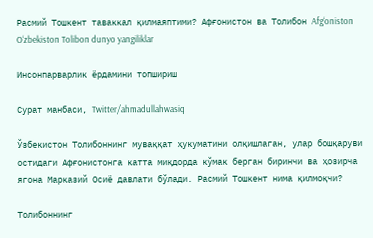Расмий Тошкент таваккал қилмаяптими? Афғонистон ва Толибон Afg‘oniston O‘zbekiston Tolibon dunyo yangiliklar

Инсонпарварлик ёрдамини топшириш

Сурат манбаси, Twitter/ahmadullahwasiq

Ўзбекистон Толибоннинг муваққат ҳукуматини олқишлаган, улар бошқаруви остидаги Афғонистонга катта миқдорда кўмак берган биринчи ва ҳозирча ягона Марказий Осиё давлати бўлади. Расмий Тошкент нима қилмоқчи?

Толибоннинг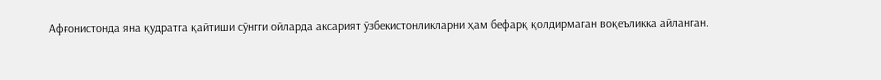Афғонистонда яна қудратга қайтиши сўнгги ойларда аксарият ўзбекистонликларни ҳам бефарқ қолдирмаган воқеъликка айланган.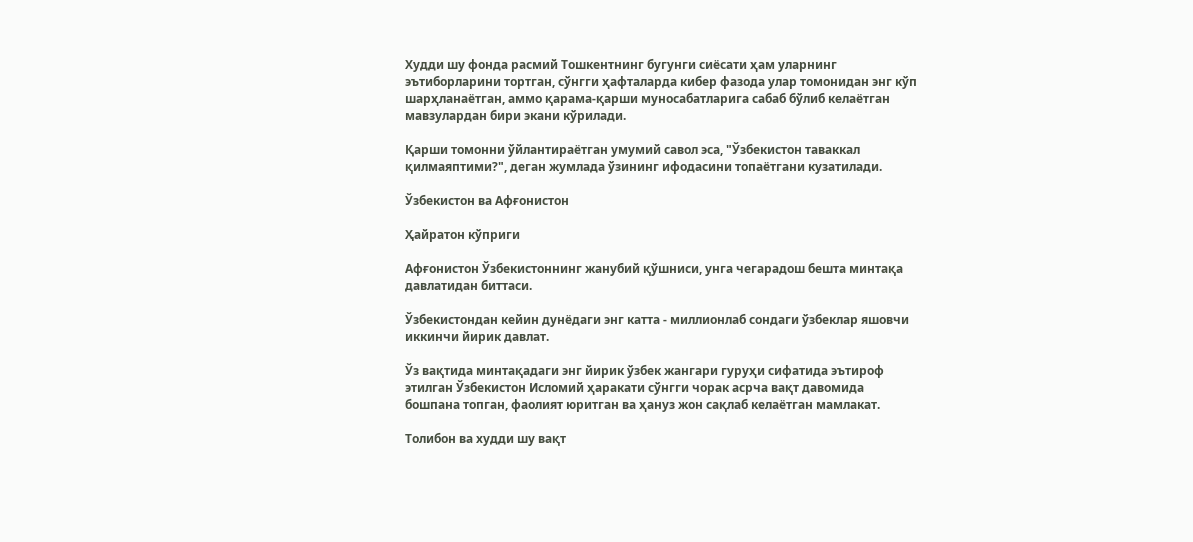Худди шу фонда расмий Тошкентнинг бугунги сиёсати ҳам уларнинг эътиборларини тортган, сўнгги ҳафталарда кибер фазода улар томонидан энг кўп шарҳланаётган, аммо қарама-қарши муносабатларига сабаб бўлиб келаётган мавзулардан бири экани кўрилади.

Қарши томонни ўйлантираётган умумий савол эса, "Ўзбекистон таваккал қилмаяптими?", деган жумлада ўзининг ифодасини топаётгани кузатилади.

Ўзбекистон ва Афғонистон

Ҳайратон кўприги

Афғонистон Ўзбекистоннинг жанубий қўшниси, унга чегарадош бешта минтақа давлатидан биттаси.

Ўзбекистондан кейин дунёдаги энг катта - миллионлаб сондаги ўзбеклар яшовчи иккинчи йирик давлат.

Ўз вақтида минтақадаги энг йирик ўзбек жангари гуруҳи сифатида эътироф этилган Ўзбекистон Исломий ҳаракати сўнгги чорак асрча вақт давомида бошпана топган, фаолият юритган ва ҳануз жон сақлаб келаётган мамлакат.

Толибон ва худди шу вақт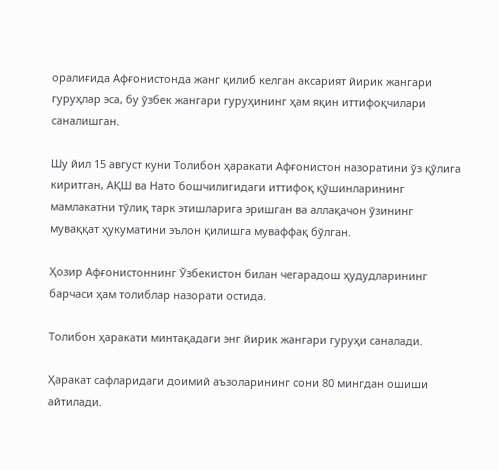оралиғида Афғонистонда жанг қилиб келган аксарият йирик жангари гуруҳлар эса, бу ўзбек жангари гуруҳининг ҳам яқин иттифоқчилари саналишган.

Шу йил 15 август куни Толибон ҳаракати Афғонистон назоратини ўз қўлига киритган, АҚШ ва Нато бошчилигидаги иттифоқ қўшинларининг мамлакатни тўлиқ тарк этишларига эришган ва аллақачон ўзининг муваққат ҳукуматини эълон қилишга муваффақ бўлган.

Ҳозир Афғонистоннинг Ўзбекистон билан чегарадош ҳудудларининг барчаси ҳам толиблар назорати остида.

Толибон ҳаракати минтақадаги энг йирик жангари гуруҳи саналади.

Ҳаракат сафларидаги доимий аъзоларининг сони 80 мингдан ошиши айтилади.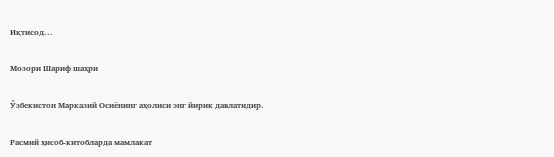Иқтисод...

Мозори Шариф шаҳри

Ўзбекистон Марказий Осиёнинг аҳолиси энг йирик давлатидир.

Расмий ҳисоб-китобларда мамлакат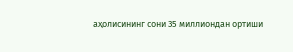аҳолисининг сони 35 миллиондан ортиши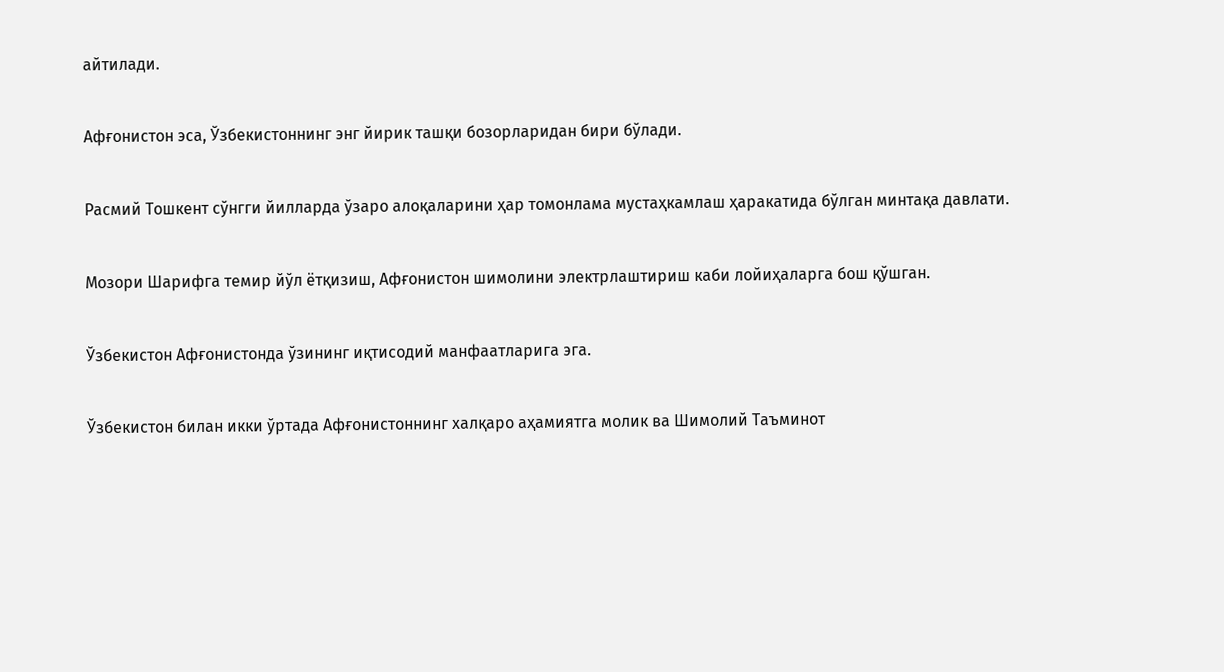айтилади.

Афғонистон эса, Ўзбекистоннинг энг йирик ташқи бозорларидан бири бўлади.

Расмий Тошкент сўнгги йилларда ўзаро алоқаларини ҳар томонлама мустаҳкамлаш ҳаракатида бўлган минтақа давлати.

Мозори Шарифга темир йўл ётқизиш, Афғонистон шимолини электрлаштириш каби лойиҳаларга бош қўшган.

Ўзбекистон Афғонистонда ўзининг иқтисодий манфаатларига эга.

Ўзбекистон билан икки ўртада Афғонистоннинг халқаро аҳамиятга молик ва Шимолий Таъминот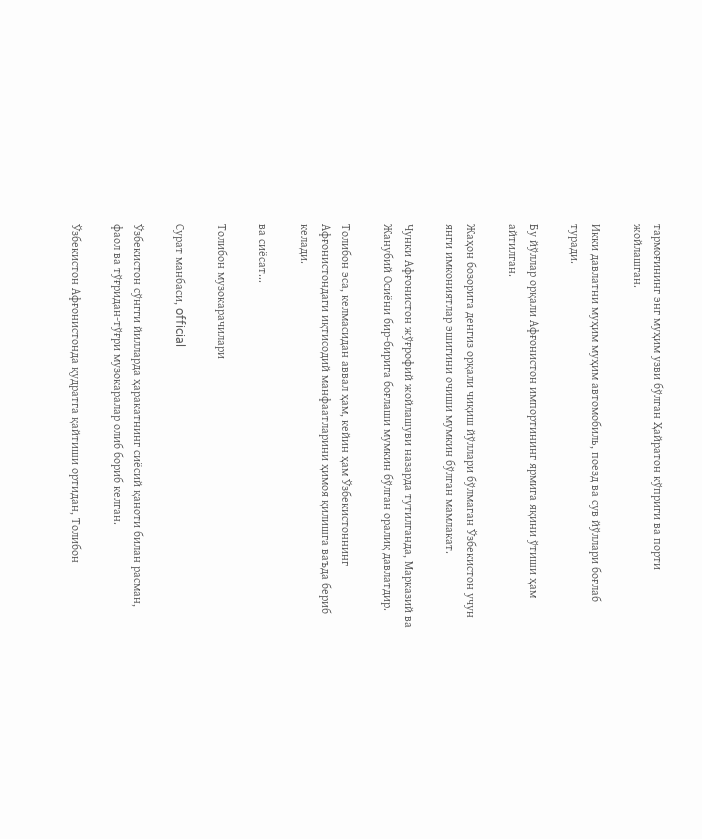тармоғининг энг муҳим узви бўлган Ҳайратон кўприги ва порти жойлашган.

Икки давлатни муҳим муҳим автомобиль, поезд ва сув йўллари боғлаб туради.

Бу йўллар орқали Афғонистон импортининг ярмига яқини ўтиши ҳам айтилган.

Жаҳон бозорига денгиз орқали чиқиш йўллари бўлмаган Ўзбекистон учун янги имкониятлар эшигини очиши мумкин бўлган мамлакат.

Чунки Афғонистон жўғрофий жойлашуви назарда тутилганда, Марказий ва Жанубий Осиёни бир-бирига боғлаши мумкин бўлган оралиқ давлатдир.

Толибон эса, келмасидан аввал ҳам, кейин ҳам Ўзбекистоннинг Афғонистондаги иқтисодий манфаатларини ҳимоя қилишга ваъда бериб келади.

ва сиёсат...

Толибон музокарачилари

Сурат манбаси, official

Ўзбекистон сўнгги йилларда ҳаракатнинг сиёсий қаноти билан расман, фаол ва тўғридан-тўғри музокаралар олиб бориб келган.

Ўзбекистон Афғонистонда қудратга қайтиши ортидан, Толибон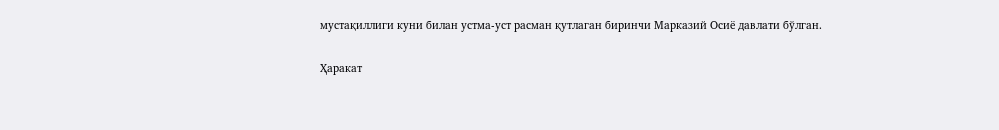мустақиллиги куни билан устма-уст расман қутлаган биринчи Марказий Осиё давлати бўлган.

Ҳаракат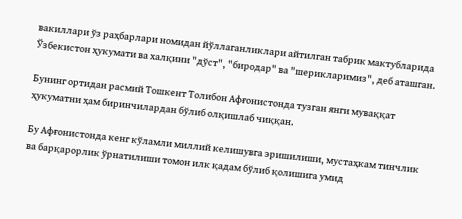вакиллари ўз раҳбарлари номидан йўллаганликлари айтилган табрик мактубларида Ўзбекистон ҳукумати ва халқини "дўст", "биродар" ва "шерикларимиз", деб аташган.

Бунинг ортидан расмий Тошкент Толибон Афғонистонда тузган янги муваққат ҳукуматни ҳам биринчилардан бўлиб олқишлаб чиққан.

Бу Афғонистонда кенг кўламли миллий келишувга эришилиши, мустаҳкам тинчлик ва барқарорлик ўрнатилиши томон илк қадам бўлиб қолишига умид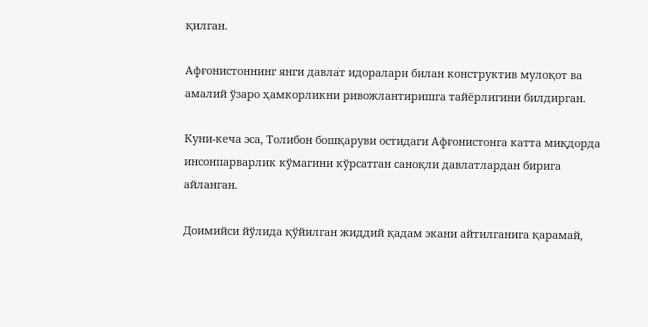қилган.

Афғонистоннинг янги давлат идоралари билан конструктив мулоқот ва амалий ўзаро ҳамкорликни ривожлантиришга тайёрлигини билдирган.

Куни-кеча эса, Толибон бошқаруви остидаги Афғонистонга катта миқдорда инсонпарварлик кўмагини кўрсатган саноқли давлатлардан бирига айланган.

Доимийси йўлида қўйилган жиддий қадам экани айтилганига қарамай,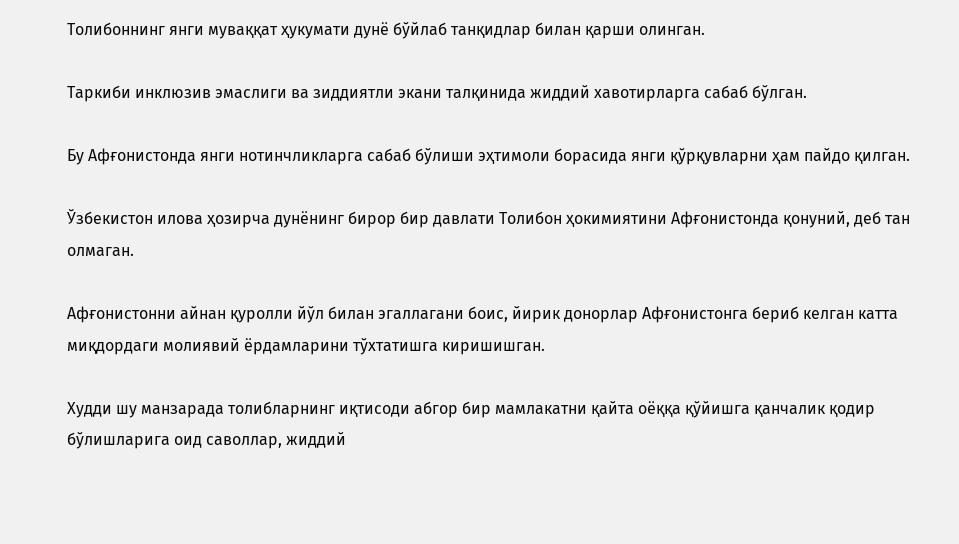Толибоннинг янги муваққат ҳукумати дунё бўйлаб танқидлар билан қарши олинган.

Таркиби инклюзив эмаслиги ва зиддиятли экани талқинида жиддий хавотирларга сабаб бўлган.

Бу Афғонистонда янги нотинчликларга сабаб бўлиши эҳтимоли борасида янги қўрқувларни ҳам пайдо қилган.

Ўзбекистон илова ҳозирча дунёнинг бирор бир давлати Толибон ҳокимиятини Афғонистонда қонуний, деб тан олмаган.

Афғонистонни айнан қуролли йўл билан эгаллагани боис, йирик донорлар Афғонистонга бериб келган катта миқдордаги молиявий ёрдамларини тўхтатишга киришишган.

Худди шу манзарада толибларнинг иқтисоди абгор бир мамлакатни қайта оёққа қўйишга қанчалик қодир бўлишларига оид саволлар, жиддий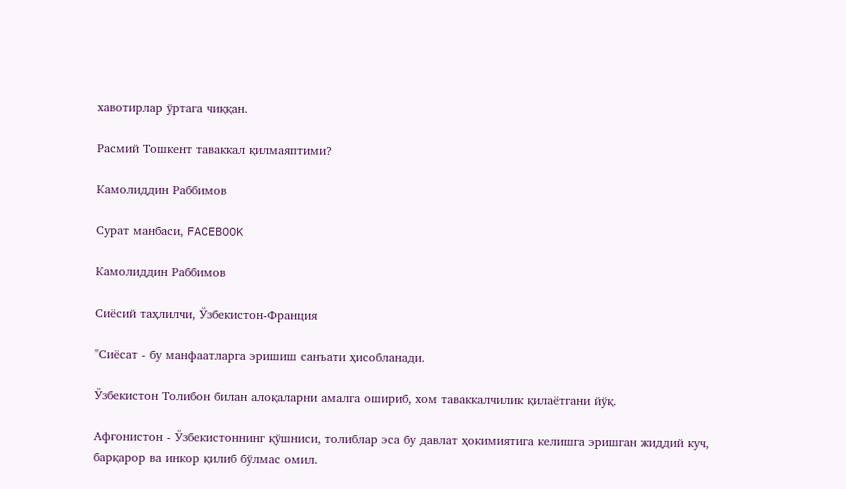хавотирлар ўртага чиққан.

Расмий Тошкент таваккал қилмаяптими?

Камолиддин Раббимов

Сурат манбаси, FACEBOOK

Камолиддин Раббимов

Сиёсий таҳлилчи, Ўзбекистон-Франция

"Сиёсат - бу манфаатларга эришиш санъати ҳисобланади.

Ўзбекистон Толибон билан алоқаларни амалга ошириб, хом таваккалчилик қилаётгани йўқ.

Афғонистон - Ўзбекистоннинг қўшниси, толиблар эса бу давлат ҳокимиятига келишга эришган жиддий куч, барқарор ва инкор қилиб бўлмас омил.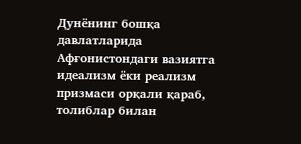Дунёнинг бошқа давлатларида Афғонистондаги вазиятга идеализм ёки реализм призмаси орқали қараб, толиблар билан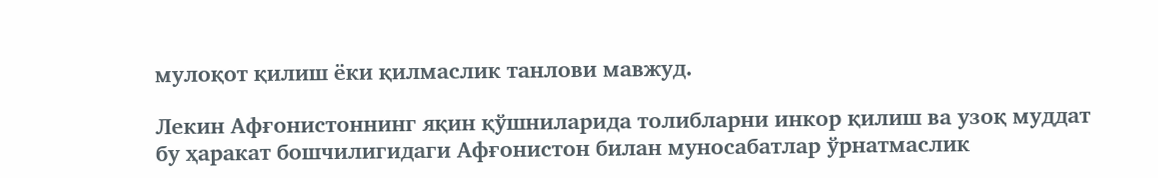мулоқот қилиш ёки қилмаслик танлови мавжуд.

Лекин Афғонистоннинг яқин қўшниларида толибларни инкор қилиш ва узоқ муддат бу ҳаракат бошчилигидаги Афғонистон билан муносабатлар ўрнатмаслик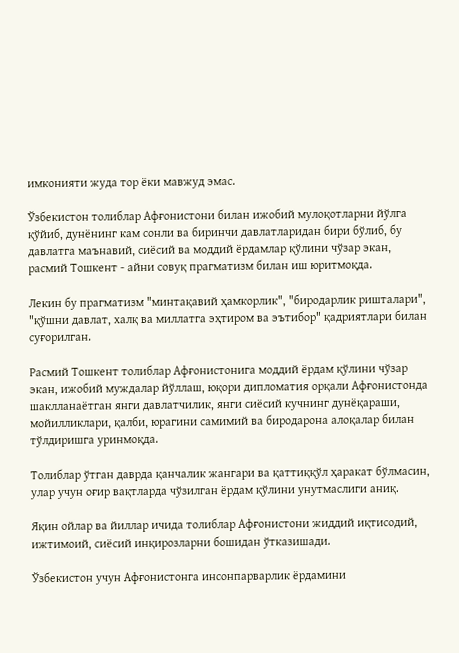имконияти жуда тор ёки мавжуд эмас.

Ўзбекистон толиблар Афғонистони билан ижобий мулоқотларни йўлга қўйиб, дунёнинг кам сонли ва биринчи давлатларидан бири бўлиб, бу давлатга маънавий, сиёсий ва моддий ёрдамлар қўлини чўзар экан, расмий Тошкент - айни совуқ прагматизм билан иш юритмоқда.

Лекин бу прагматизм "минтақавий ҳамкорлик", "биродарлик ришталари", "қўшни давлат, халқ ва миллатга эҳтиром ва эътибор" қадриятлари билан суғорилган.

Расмий Тошкент толиблар Афғонистонига моддий ёрдам қўлини чўзар экан, ижобий муждалар йўллаш, юқори дипломатия орқали Афғонистонда шаклланаётган янги давлатчилик, янги сиёсий кучнинг дунёқараши, мойилликлари, қалби, юрагини самимий ва биродарона алоқалар билан тўлдиришга уринмоқда.

Толиблар ўтган даврда қанчалик жангари ва қаттиққўл ҳаракат бўлмасин, улар учун оғир вақтларда чўзилган ёрдам қўлини унутмаслиги аниқ.

Яқин ойлар ва йиллар ичида толиблар Афғонистони жиддий иқтисодий, ижтимоий, сиёсий инқирозларни бошидан ўтказишади.

Ўзбекистон учун Афғонистонга инсонпарварлик ёрдамини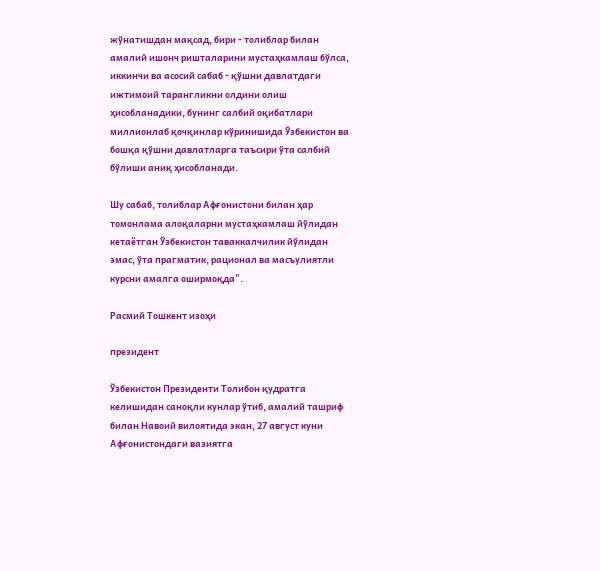жўнатишдан мақсад, бири - толиблар билан амалий ишонч ришталарини мустаҳкамлаш бўлса, иккинчи ва асосий сабаб - қўшни давлатдаги ижтимоий тарангликни олдини олиш ҳисобланадики, бунинг салбий оқибатлари миллионлаб қочқинлар кўринишида Ўзбекистон ва бошқа қўшни давлатларга таъсири ўта салбий бўлиши аниқ ҳисобланади.

Шу сабаб, толиблар Афғонистони билан ҳар томонлама алоқаларни мустаҳкамлаш йўлидан кетаётган Ўзбекистон таваккалчилик йўлидан эмас, ўта прагматик, рационал ва масъулиятли курсни амалга оширмоқда".

Расмий Тошкент изоҳи

президент

Ўзбекистон Президенти Толибон қудратга келишидан саноқли кунлар ўтиб, амалий ташриф билан Навоий вилоятида экан, 27 август куни Афғонистондаги вазиятга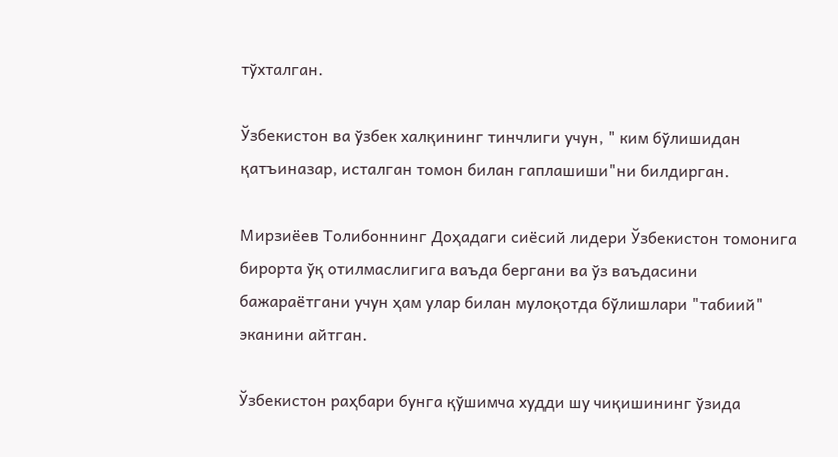тўхталган.

Ўзбекистон ва ўзбек халқининг тинчлиги учун, " ким бўлишидан қатъиназар, исталган томон билан гаплашиши"ни билдирган.

Мирзиёев Толибоннинг Доҳадаги сиёсий лидери Ўзбекистон томонига бирорта ўқ отилмаслигига ваъда бергани ва ўз ваъдасини бажараётгани учун ҳам улар билан мулоқотда бўлишлари "табиий" эканини айтган.

Ўзбекистон раҳбари бунга қўшимча худди шу чиқишининг ўзида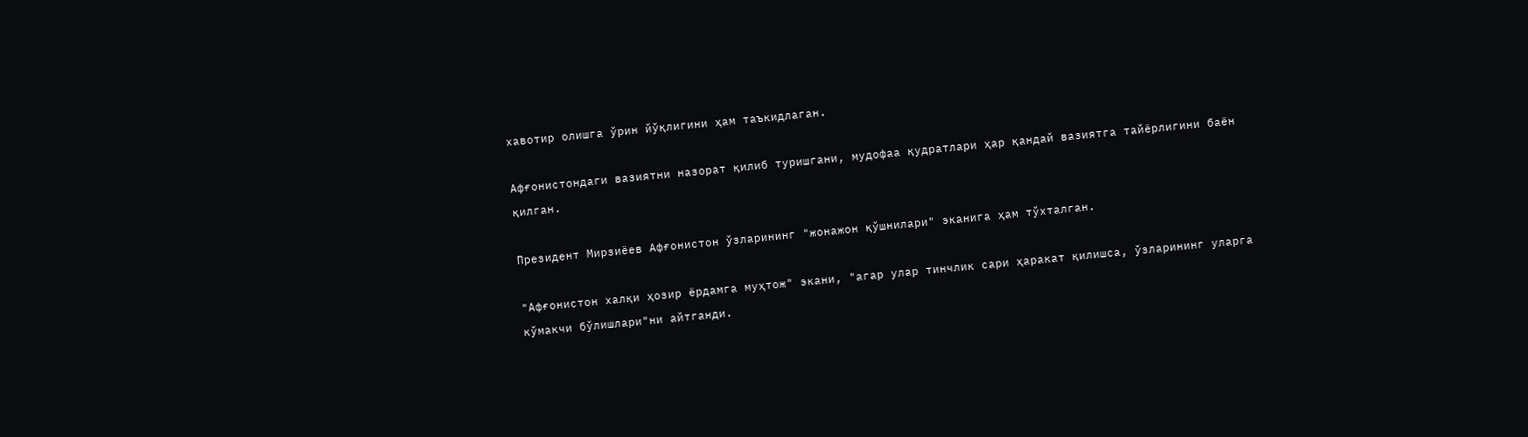хавотир олишга ўрин йўқлигини ҳам таъкидлаган.

Афғонистондаги вазиятни назорат қилиб туришгани, мудофаа қудратлари ҳар қандай вазиятга тайёрлигини баён қилган.

Президент Мирзиёев Афғонистон ўзларининг "жонажон қўшнилари" эканига ҳам тўхталган.

"Афғонистон халқи ҳозир ёрдамга муҳтож" экани, "агар улар тинчлик сари ҳаракат қилишса, ўзларининг уларга кўмакчи бўлишлари"ни айтганди.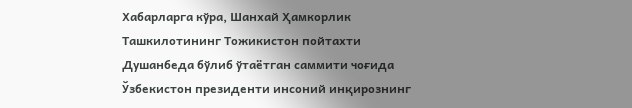Хабарларга кўра, Шанхай Ҳамкорлик Ташкилотининг Тожикистон пойтахти Душанбеда бўлиб ўтаётган саммити чоғида Ўзбекистон президенти инсоний инқирознинг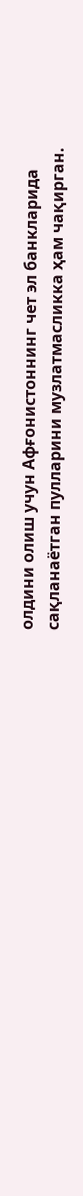олдини олиш учун Афғонистоннинг чет эл банкларида сақланаётган пулларини музлатмасликка ҳам чақирган.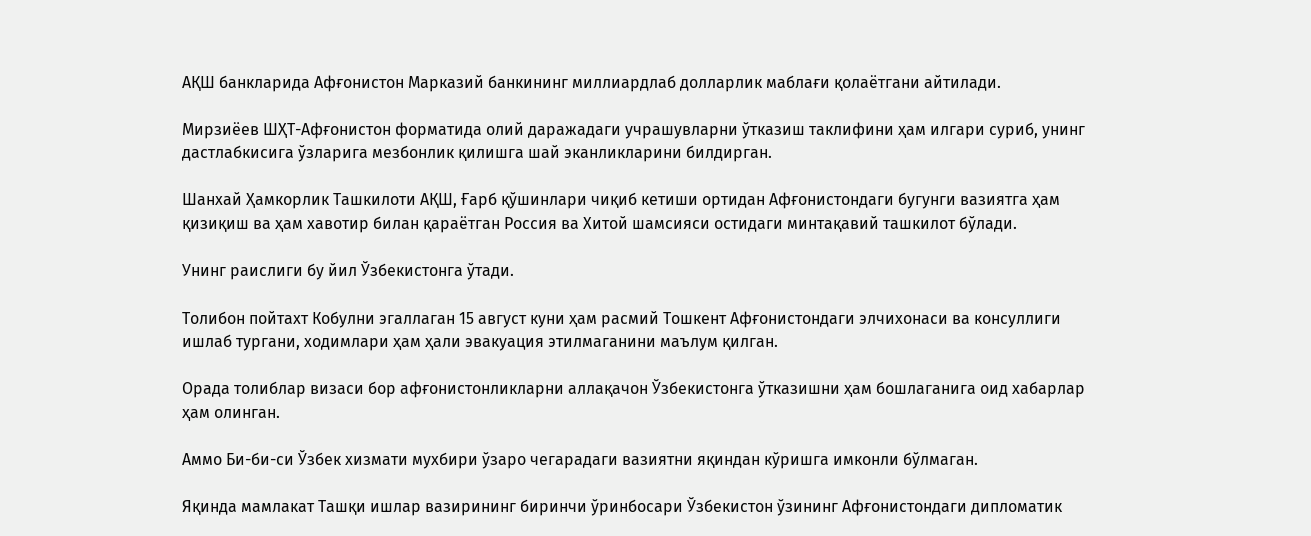АҚШ банкларида Афғонистон Марказий банкининг миллиардлаб долларлик маблағи қолаётгани айтилади.

Мирзиёев ШҲТ-Афғонистон форматида олий даражадаги учрашувларни ўтказиш таклифини ҳам илгари суриб, унинг дастлабкисига ўзларига мезбонлик қилишга шай эканликларини билдирган.

Шанхай Ҳамкорлик Ташкилоти АҚШ, Ғарб қўшинлари чиқиб кетиши ортидан Афғонистондаги бугунги вазиятга ҳам қизиқиш ва ҳам хавотир билан қараётган Россия ва Хитой шамсияси остидаги минтақавий ташкилот бўлади.

Унинг раислиги бу йил Ўзбекистонга ўтади.

Толибон пойтахт Кобулни эгаллаган 15 август куни ҳам расмий Тошкент Афғонистондаги элчихонаси ва консуллиги ишлаб тургани, ходимлари ҳам ҳали эвакуация этилмаганини маълум қилган.

Орада толиблар визаси бор афғонистонликларни аллақачон Ўзбекистонга ўтказишни ҳам бошлаганига оид хабарлар ҳам олинган.

Аммо Би-би-си Ўзбек хизмати мухбири ўзаро чегарадаги вазиятни яқиндан кўришга имконли бўлмаган.

Яқинда мамлакат Ташқи ишлар вазирининг биринчи ўринбосари Ўзбекистон ўзининг Афғонистондаги дипломатик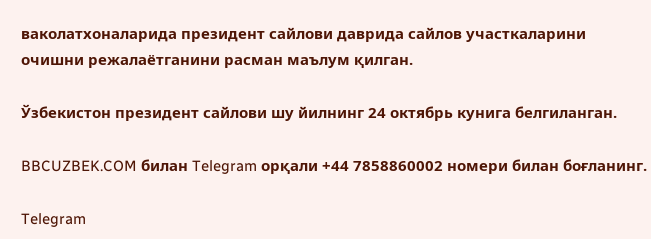ваколатхоналарида президент сайлови даврида сайлов участкаларини очишни режалаётганини расман маълум қилган.

Ўзбекистон президент сайлови шу йилнинг 24 октябрь кунига белгиланган.

BBCUZBEK.COM билан Telegram орқали +44 7858860002 номери билан боғланинг.

Telegram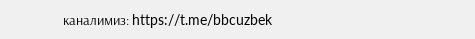каналимиз: https://t.me/bbcuzbek